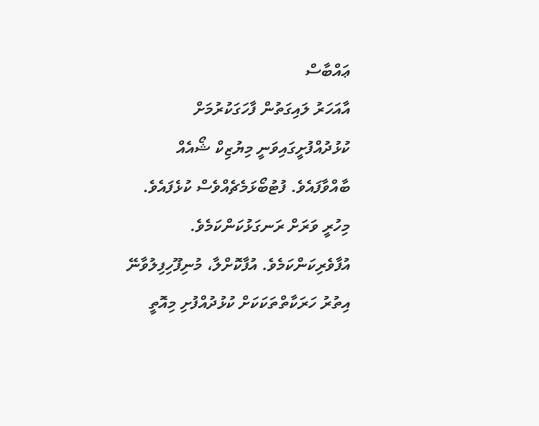ޢައްބާސް
އާއަހަރު ލައިގަތުން ފާހަގަކުރުމަށް ކުޅުދުއްފުށީގައިވަނީ މިޔުޒިކް ޝޯއެއް ބާއްވާފައެވެ. ފުޓުބޯޅަމެޗެއްވެސް ކުޅެފައެވެ. މިހުރީ ވަރަށް ރަނގަޅުކަންކަމެވެ. އުފާވެރިކަންކަމެވެ. އުފާކޮށްލާ، މުނިފޫހިފިލުވާނޭ އިތުރު ހަރަކާތްތަކަކަށް ކުޅުދުއްފުށި މިއޮތީ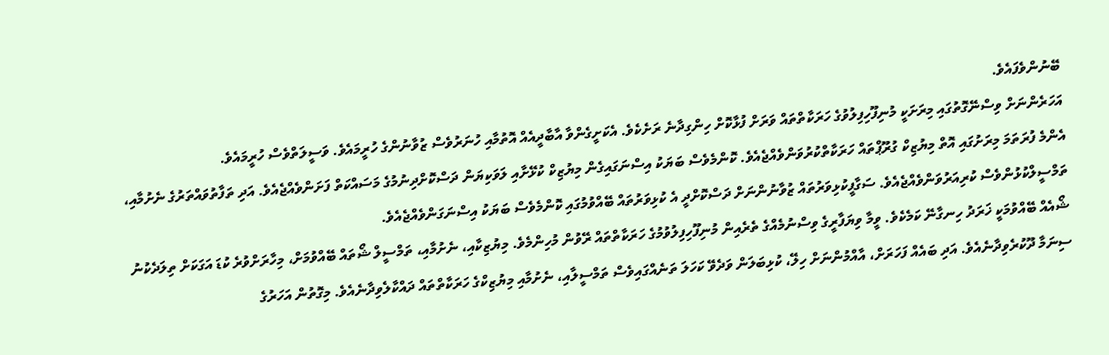ބޭނުންވެފައެވެ.
އަހަރެންނަށް ވިސްނޭގޮތުގައި މިރަށަކީ މުނިފޫހިފިލުވުގެ ހަރަކާތްތައް ވަރަށް ފުޅާކޮށް ހިންގިދާނެ ރަށެކެވެ. އެކަށީގެންވާ އާބާދީއެއް އޮތުމާއި ހުނަރުވެސް ޒުވާނުންގެ ހުރީމައެވެ. ވަސީލަތްވެސް ހުރީމައެވެ.
އެންމެ ފުރަތަމަ މިރަށުގައި އޮތް މިޔުޒިކް ގުރޫޕްތައް ހަރަކާތްކުރުވަންވެއްޖެއެވެ. ކޮންމެވެސް ބަޔަކު އިސްނަގައިގެން މިޔުޒިކް ކުޅޭށާއި ލަވަކިޔަން ދަސްކޮށްދިނުމުގެ މަސައްކަތް ފަށަންވެއްޖެއެވެ. އަދި ތަފާތުވައްތަރުގެ ނެށުމާއި، ތަމްސީލްކުޅުންވެސް ކުރިއަރުވަންވެއްޖެއެވެ. ސަގާފީކުޅިވަރުތައް ޒުވާނުންނަށް ދަސްކޮށްދީ އެ ކުޅިވަރުތައް ބޭއްވުމުގައި ކޮންމެވެސް ބަޔަކު އިސްނަގަންވެއްޖެއެވެ.
ޝޯއެއް ބޭއްވުމަކީ ޚަރަދު ހިނގާނޭ ކަމެކެވެ. ވީމާ ވިޔަފާރީގެ ވިސްނުމެއްގެ ތެރެއިން މުނިފޫހިފިލުވުމުގެ ހަރަކާތްތައް ރޭވުން މުހިންމެވެ. މިޔުޒިކާއި، ނެށުމާއި، ތަމްސީލް ޝޯތައް ބޭއްވުމަށް، މިހާރަށްވުރެ ކުޑަ އަގަކަށް ތިލަދެކުނު ސިނަމާ ދޫކުރެވިދާނެއެވެ. އަދި ބައެއް ފަހަރަށް، އާއްމުންނަށް ހިލޭ، ކުޅިބަލަން ވަދެވޭ ކަހަލަ ތަނެއްގައިވެސް ތަމްސީލާއި، ނެށުމާއި މިޔުޒިކްގެ ހަރަކާތްތައް ދައްކާލެވިދާނެއެވެ. މިގޮތުން އަހަރުގެ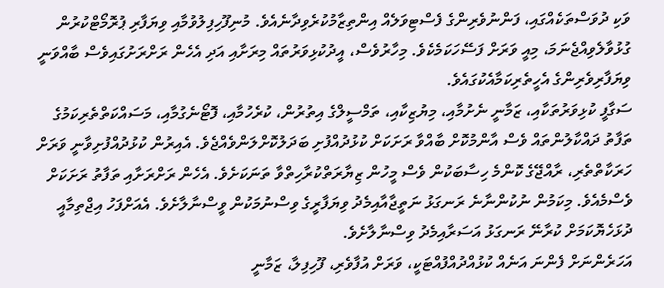ވަކި ދުވަސްތަކެއްގައި، ފަންނުވެރިންގެ ފެސްޓިވަލެއް އިންތިޒާމުކުރެވިދާނެއެވެ. މުނިފޫހިފިލުވުމާއި ވިޔަފާރި ޕުރޮމޯޓްކުރުން ގުޅުވާލެވިއްޖެނަމަ، މިއީ ވަރަށް ފަސޭހަކަމެކެވެ. މިހާރުވެސް، އީދުކުޅިވަރުތައް މިރަށާއި އަދި އެހެން ރަށްރަށުގައިވެސް ބާއްވަނީ ވިޔަފާރިވެރިންގެ އެހީތެރިކަމާއެކުގައެވެ.
ސަގާފީ ކުޅިވަރުތަކާއި، ޒަމާނީ ނެށުމާއި، މިޔުޒިކާއި، ތަމްސީލްގެ އިތުރުން، ކުރެހުމާއި، ފޮޓޯނެގުމާއި، މަސައްކަތްތެރިކަމުގެ ތަފާތު ދައްކާލުންތައް ވެސް އާންމުކޮށް ބާއްވާ ރަށަކަށް ކުޅުދުއްފުށި ބަދަލުކޮށްލަންވެއްޖެވެ. އެއިރުން ކުޅުދުއްފުށިވާނީ ވަރަށް ހަރަކާތްތެރި، ރާއްޖޭގެ ކޮންމެ ހިސާބަކުން ވެސް މީހުން ޒިޔާރަތްކުރާހިތްވާ ތަނަކަށެވެ. އެހެން ރަށްރަށާއި ތަފާތު ރަށަކަށް ވެސްމެއެވެ. މިކަމުން ނުކުންނާނެ ރަނގަޅު ނަތީޖާއާއިމެދު ވިޔަފާރީގެ ވިސްނުމަކުން ވީސްނާލާށެވެ. އެއަށްފަހު އިޖްތިމާއީ ދުޅަހެޔޮކަމަށް ކުރާނޭ ރަނގަޅު އަސަރާއިމެދު ވިސްނާލާށެވެ.
އަހަރެންނަށް ފެންނަ އަނެއް ކުޅުއްދުއްފުއްޓަކީ، ވަރަށް އުފާވެރި، ފޫހިފިލާ، ޒަމާނީ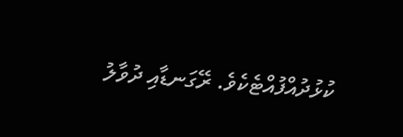ކުޅުދުއްފުއްޓެކެވެ. ރޭގަނޑާއި ދުވާލު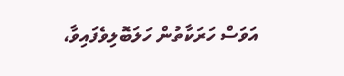އަވަސް ހަރަކާތުން ހަލަބޮލިވެފައިވާ،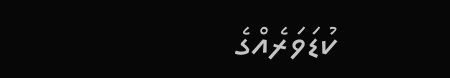ކުޑަވަރެއްގެ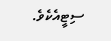ސިޓީއެކެވެ.